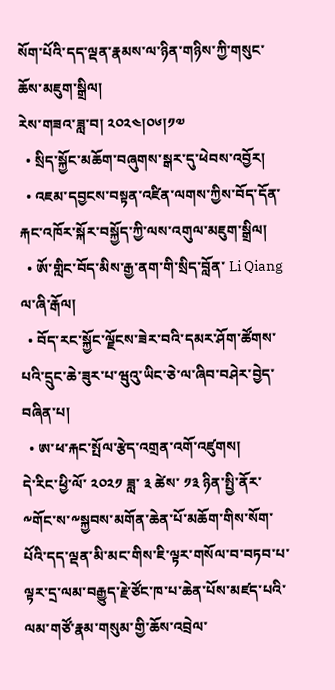སོག་པོའི་དད་ལྡན་རྣམས་ལ་ཉིན་གཉིས་ཀྱི་གསུང་ཆོས་མཇུག་སྒྲིལ།
རེས་གཟའ་ཟླ་བ། ༢༠༢༤།༠༦།༡༧
  • སྲིད་སྐྱོང་མཆོག་བཞུགས་སྒར་དུ་ཕེབས་འབྱོར།
  • འཇམ་དབྱངས་བསྟན་འཛིན་ལགས་ཀྱིས་བོད་དོན་རྐང་འཁོར་སྐོར་བསྐྱོད་ཀྱི་ལས་འགུལ་མཇུག་སྒྲིལ།
  • ཨོ་གླིང་བོད་མིས་རྒྱ་ནག་གི་སྲིད་བློན་ Li Qiang ལ་ཞི་རྒོལ།
  • བོད་རང་སྐྱོང་ལྗོངས་ཟེར་བའི་དམར་ཤོག་ཚོགས་པའི་དྲུང་ཆེ་ཟུར་པ་ཝུའུ་ཡིང་ཅེ་ལ་ཞིབ་བཤེར་བྱེད་བཞིན་པ།
  • ཨ་ཕ་རྐང་སྤོལ་རྩེད་འགྲན་འགོ་འཛུགས།
དེ་རིང་ཕྱི་ལོ་ ༢༠༢༡ ཟླ་ ༣ ཚེས་ ༡༣ ཉིན་སྤྱི་ནོར་༸གོང་ས་༸སྐྱབས་མགོན་ཆེན་པོ་མཆོག་གིས་སོག་པོའི་དད་ལྡན་མི་མང་གིས་ཇི་ལྟར་གསོལ་བ་བཏབ་པ་ལྟར་དྲ་ལམ་བརྒྱུད་རྗེ་ཙོང་ཁ་པ་ཆེན་པོས་མཛད་པའི་ལམ་གཙོ་རྣམ་གསུམ་གྱི་ཆོས་འབྲེལ་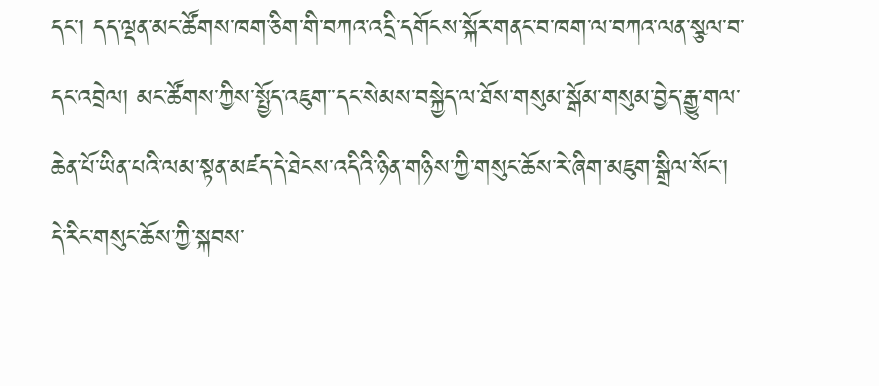དང་། དད་ལྡན་མང་ཚོགས་ཁག་ཅིག་གི་བཀའ་འདྲི་དགོངས་སྐོར་གནང་བ་ཁག་ལ་བཀའ་ལན་སྩལ་བ་དང་འབྲེལ། མང་ཚོགས་ཀྱིས་སྤྱོད་འཇུག་་དང་སེམས་བསྐྱེད་ལ་ཐོས་གསུམ་སྒོམ་གསུམ་བྱེད་རྒྱུ་གལ་ཆེན་པོ་ཡིན་པའི་ལམ་སྟན་མཛད་དེ་ཐེངས་འདིའི་ཉིན་གཉིས་ཀྱི་གསུང་ཆོས་རེ་ཞིག་མཇུག་སྒྲིལ་སོང་།
དེ་རིང་གསུང་ཆོས་ཀྱི་སྐབས་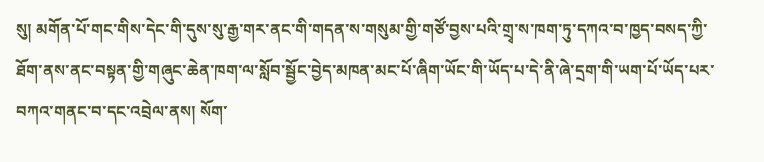སུ། མགོན་པོ་གང་གིས་དེང་གི་དུས་སུ་རྒྱ་གར་ནང་གི་གདན་ས་གསུམ་གྱི་གཙོ་བྱས་པའི་གྲྭ་ས་ཁག་ཏུ་དཀའ་བ་ཁྱད་བསད་ཀྱི་ཐོག་ནས་ནང་བསྟན་གྱི་གཞུང་ཆེན་ཁག་ལ་སློབ་སྦྱོང་བྱེད་མཁན་མང་པོ་ཞིག་ཡོང་གི་ཡོད་པ་དེ་ནི་ཞེ་དྲག་གི་ཡག་པོ་ཡོད་པར་བཀའ་གནང་བ་དང་འབྲེལ་ནས། སོག་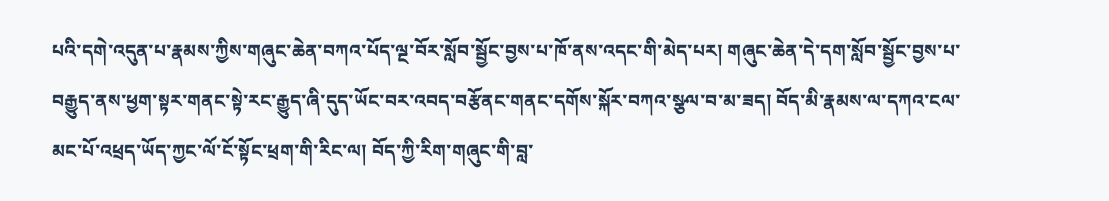པའི་དགེ་འདུན་པ་རྣམས་ཀྱིས་གཞུང་ཆེན་བཀའ་པོད་ལྔ་བོར་སློབ་སྦྱོང་བྱས་པ་ཁོ་ནས་འདང་གི་མེད་པར། གཞུང་ཆེན་དེ་དག་སློབ་སྦྱོང་བྱས་པ་བརྒྱུད་ནས་ཕྱག་སྟར་གནང་སྟེ་རང་རྒྱུད་ཞི་དུད་ཡོང་བར་འབད་བརྩོནང་གནང་དགོས་སྐོར་བཀའ་སྩལ་བ་མ་ཟད། བོད་མི་རྣམས་ལ་དཀའ་ངལ་མང་པོ་འཕྲད་ཡོད་ཀྱང་ལོ་ངོ་སྟོང་ཕྲག་གི་རིང་ལ། བོད་ཀྱི་རིག་གཞུང་གི་བླ་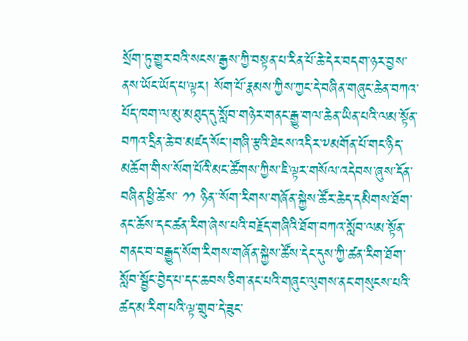སྲོག་ཏུ་གྱུར་བའི་སངས་རྒྱས་ཀྱི་བསྟན་པ་རིན་པོ་ཆེ་དེར་བདག་ཉར་བྱས་ནས་ཡོང་ཡོད་པ་ལྟར། སོག་པོ་རྣམས་ཀྱིས་ཀྱང་དེ་བཞིན་གཞུང་ཆེན་བཀའ་པོད་ཁག་ལ་མུ་མཐུད་དུ་སློབ་གཉེར་གནང་རྒྱུ་གལ་ཆེན་ཡིན་པའི་ལམ་སྟོན་བཀའ་དྲིན་ཆེ་བ་མཛད་སོང་།གཞི་རྩའི་ཐེངས་འདིར་༸མགོན་པོ་གང་ཉིད་མཆོག་གིས་སོག་པོའི་མང་ཚོགས་ཀྱིས་ཇི་ལྟར་གསོལ་འདེབས་ཞུས་དོན་བཞིན་ཕྱི་ཚེས་ ༡༡ ཉིན་་སོག་རིགས་གཞོན་སྐྱེས་ཚོར་ཆེད་དམིགས་ཐོག་ནང་ཆོས་དང་ཚན་རིག་ཞེས་པའི་བརྗོད་གཞིའི་ཐོག་བཀའ་སློབ་ལམ་སྟོན་གནང་བ་བརྒྱུད་སོག་རིགས་གཞོན་སྐྱེས་ཚོས་དེང་དུས་ཀྱི་ཚན་རིག་ཐོག་སློབ་སྦྱོང་བྱེད་པ་དང་ཆབས་ཅིག་ནང་པའི་གཞུང་ལུགས་ནང་གསུངས་པའི་ཚད་མ་རིག་པའི་ལྟ་གྲུབ་དེ་ཟུང་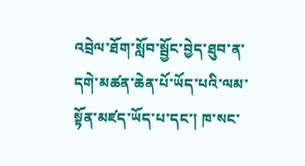འབྲེལ་ཐོག་སློབ་སྦྱོང་བྱེད་ཐུབ་ན་དགེ་མཚན་ཆེན་པོ་ཡོད་པའི་ལམ་སྟོན་མཛད་ཡོད་པ་དང་། ཁ་སང་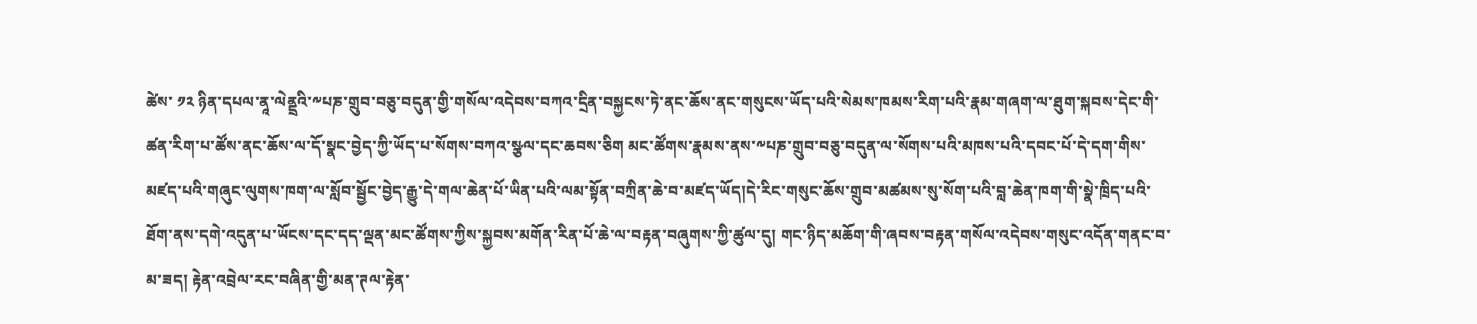ཚེས་ ༡༢ ཉིན་དཔལ་ནཱ་ལེནྡྲའི་༸པཎ་གྲུབ་བཅུ་བདུན་གྱི་གསོལ་འདེབས་བཀའ་དྲིན་བསྐྱངས་ཏེ་ནང་ཆོས་ནང་གསུངས་ཡོད་པའི་སེམས་ཁམས་རིག་པའི་རྣམ་གཞག་ལ་ཐུག་སྐབས་དེང་གི་ཚན་རིག་པ་ཚོས་ནང་ཆོས་ལ་དོ་སྣང་བྱེད་ཀྱི་ཡོད་པ་སོགས་བཀའ་སྩལ་དང་ཆབས་ཅིག མང་ཚོགས་རྣམས་ནས་༸པཎ་གྲུབ་བཅུ་བདུན་ལ་སོགས་པའི་མཁས་པའི་དབང་པོ་དེ་དག་གིས་མཛད་པའི་གཞུང་ལུགས་ཁག་ལ་སློབ་སྦྱོང་བྱེད་རྒྱུ་དེ་གལ་ཆེན་པོ་ཡིན་པའི་ལམ་སྟོན་བཀྲིན་ཆེ་བ་མཛད་ཡོད།དེ་རིང་གསུང་ཆོས་གྲུབ་མཚམས་སུ་སོག་པའི་བླ་ཆེན་ཁག་གི་སྣེ་ཁྲིད་པའི་ཐོག་ནས་དགེ་འདུན་པ་ཡོངས་དང་དད་ལྡན་མང་ཚོགས་ཀྱིས་སྐྱབས་མགོན་རིན་པོ་ཆེ་ལ་བརྟན་བཞུགས་ཀྱི་ཚུལ་དུ། གང་ཉིད་མཆོག་གི་ཞབས་བརྟན་གསོལ་འདེབས་གསུང་འདོན་གནང་བ་མ་ཟད། རྟེན་འབྲེལ་རང་བཞིན་གྱི་མན་ཊལ་རྟེན་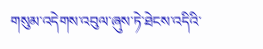གསུམ་འདེགས་འབུལ་ཞུས་ཏེ་ཐེངས་འདིའི་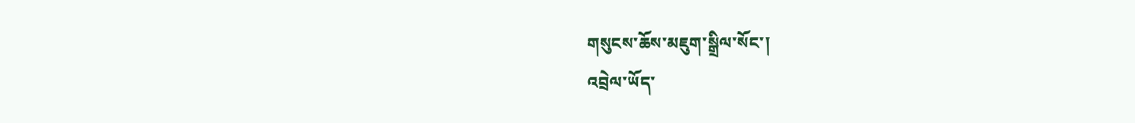གསུངས་ཆོས་མཇུག་སྒྲིལ་སོང་།
འབྲེལ་ཡོད་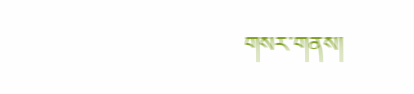གསར་གནས།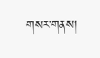གསར་གནས།